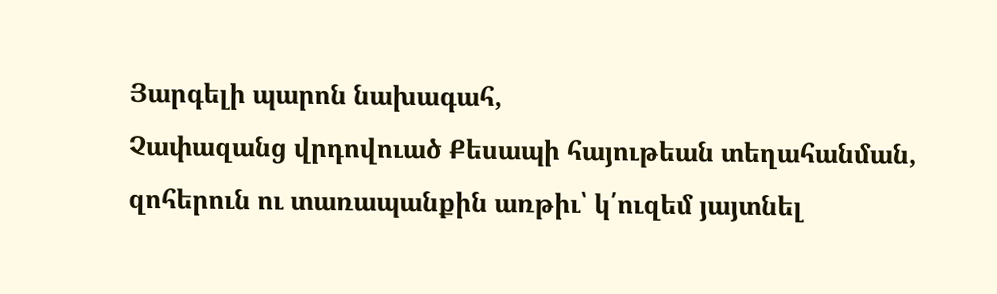Յարգելի պարոն նախագահ,
Չափազանց վրդովուած Քեսապի հայութեան տեղահանման, զոհերուն ու տառապանքին առթիւ՝ կ՛ուզեմ յայտնել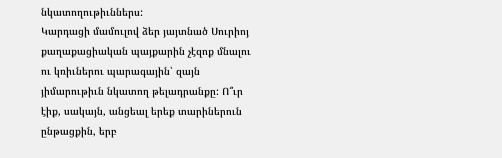նկատողութիւններս:
Կարդացի մամուլով ձեր յայտնած Սուրիոյ քաղաքացիական պայքարին չէզոք մնալու ու կռիւներու պարագային՝ զայն յիմարութիւն նկատող թելադրանքը: Ո՞ւր էիք, սակայն, անցեալ երեք տարիներուն ընթացքին, երբ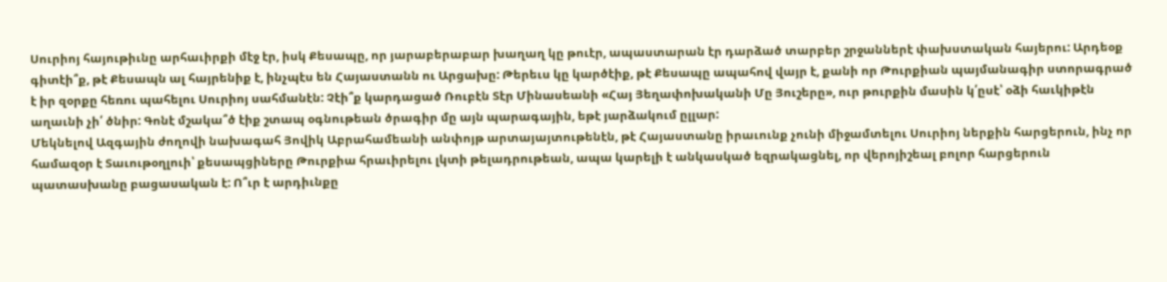Սուրիոյ հայութիւնը արհաւիրքի մէջ էր, իսկ Քեսապը, որ յարաբերաբար խաղաղ կը թուէր, ապաստարան էր դարձած տարբեր շրջաններէ փախստական հայերու: Արդեօք գիտէի՞ք, թէ Քեսապն ալ հայրենիք է, ինչպէս են Հայաստանն ու Արցախը: Թերեւս կը կարծէիք, թէ Քեսապը ապահով վայր է, քանի որ Թուրքիան պայմանագիր ստորագրած է իր զօրքը հեռու պահելու Սուրիոյ սահմանէն: Չէի՞ք կարդացած Ռուբէն Տէր Մինասեանի «Հայ Յեղափոխականի Մը Յուշերը», ուր թուրքին մասին կ՛ըսէ՝ օձի հաւկիթէն աղաւնի չի՛ ծնիր: Գոնէ մշակա՞ծ էիք շտապ օգնութեան ծրագիր մը այն պարագային, եթէ յարձակում ըլլար:
Մեկնելով Ազգային ժողովի նախագահ Յովիկ Աբրահամեանի անփոյթ արտայայտութենէն, թէ Հայաստանը իրաւունք չունի միջամտելու Սուրիոյ ներքին հարցերուն, ինչ որ համազօր է Տաւութօղլուի՝ քեսապցիները Թուրքիա հրաւիրելու լկտի թելադրութեան, ապա կարելի է անկասկած եզրակացնել, որ վերոյիշեալ բոլոր հարցերուն պատասխանը բացասական է: Ո՞ւր է արդիւնքը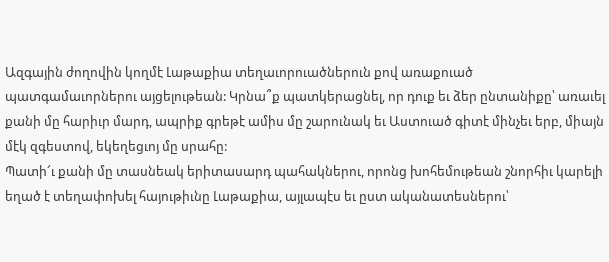Ազգային ժողովին կողմէ Լաթաքիա տեղաւորուածներուն քով առաքուած պատգամաւորներու այցելութեան: Կրնա՞ք պատկերացնել, որ դուք եւ ձեր ընտանիքը՝ առաւել քանի մը հարիւր մարդ, ապրիք գրեթէ ամիս մը շարունակ եւ Աստուած գիտէ մինչեւ երբ, միայն մէկ զգեստով, եկեղեցւոյ մը սրահը:
Պատի՜ւ քանի մը տասնեակ երիտասարդ պահակներու, որոնց խոհեմութեան շնորհիւ կարելի եղած է տեղափոխել հայութիւնը Լաթաքիա, այլապէս եւ ըստ ականատեսներու՝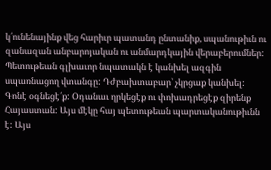կ՛ունենայինք վեց հարիւր պատանդ ընտանիք, սպանութիւն ու զանազան անբարոյական ու անմարդկային վերաբերումներ:
Պետութեան գլխաւոր նպատակն է կանխել ազգին սպառնացող վտանգը: Դժբախտաբար՝ չկրցաք կանխել: Գոնէ օգնեցէ՛ք: Օդանաւ ղրկեցէք ու փոխադրեցէք զիրենք Հայաստան: Այս մէկը հայ պետութեան պարտականութիւնն է: Այս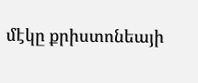մէկը քրիստոնեայի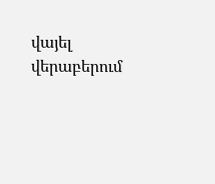վայել վերաբերում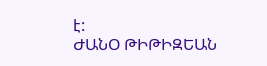է:
ԺԱՆՕ ԹԻԹԻԶԵԱՆ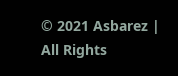© 2021 Asbarez | All Rights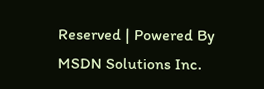Reserved | Powered By MSDN Solutions Inc.